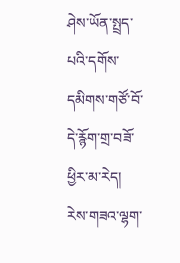ཤེས་ཡོན་སྤྲད་པའི་དགོས་དམིགས་གཙོ་བོ་དེ་རྙོག་གྲ་བཟོ་ཕྱིར་མ་རེད།
རེས་གཟའ་ལྷག་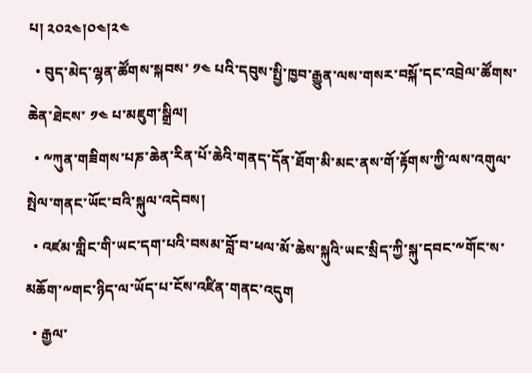པ། ༢༠༢༤།༠༤།༢༤
  • བུད་མེད་ལྷན་ཚོགས་སྐབས་ ༡༤ པའི་དབུས་སྤྱི་ཁྱབ་རྒྱུན་ལས་གསར་བསྐོ་དང་འབྲེལ་ཚོགས་ཆེན་ཐེངས་ ༡༤ པ་མཇུག་སྒྲིལ།
  • ༸ཀུན་གཟིགས་པཎ་ཆེན་རིན་པོ་ཆེའི་གནད་དོན་ཐོག་མི་མང་ནས་གོ་རྟོགས་ཀྱི་ལས་འགུལ་སྤེལ་གནང་ཡོང་བའི་སྐུལ་འདེབས།
  • འཛམ་གླིང་གི་ཡང་དག་པའི་བསམ་བློ་བ་ཕལ་མོ་ཆེས་སྐུའི་ཡང་སྲིད་ཀྱི་སྐུ་དབང་༸གོང་ས་མཆོག་༸གང་ཉིད་ལ་ཡོད་པ་ངོས་འཛིན་གནང་འདུག
  • རྒྱལ་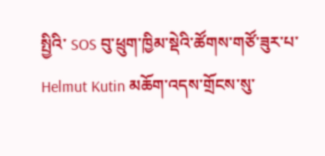སྤྱིའི་ SOS བུ་ཕྲུག་ཁྱིམ་སྡེའི་ཚོགས་གཙོ་ཟུར་པ་ Helmut Kutin མཆོག་འདས་གྲོངས་སུ་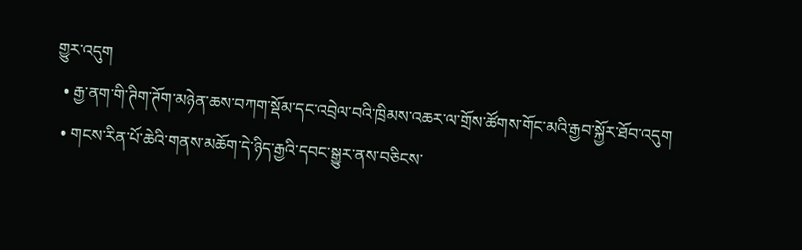གྱུར་འདུག
  • རྒྱ་ནག་གི་ཊིག་ཊོག་མཉེན་ཆས་བཀག་སྡོམ་དང་འབྲེལ་བའི་ཁྲིམས་འཆར་ལ་གྲོས་ཚོགས་གོང་མའི་རྒྱབ་སྐྱོར་ཐོབ་འདུག
  • གངས་རིན་པོ་ཆེའི་གནས་མཆོག་དེ་ཉིད་རྒྱའི་དབང་སྒྱུར་ནས་བཅིངས་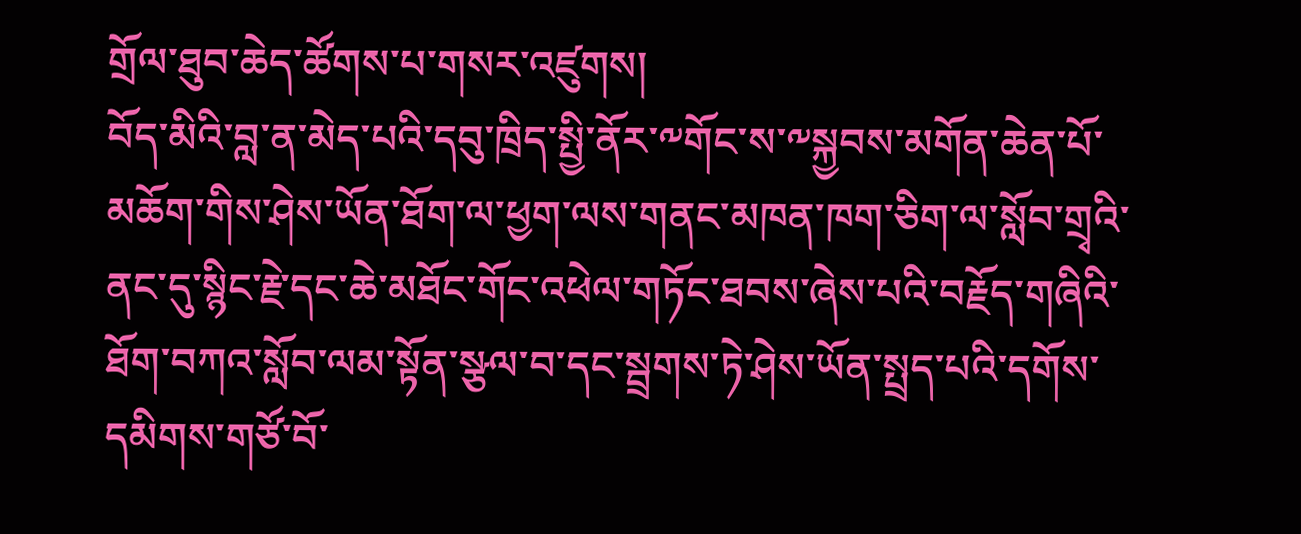གྲོལ་ཐུབ་ཆེད་ཚོགས་པ་གསར་འཛུགས།
བོད་མིའི་བླ་ན་མེད་པའི་དབུ་ཁྲིད་སྤྱི་ནོར་༸གོང་ས་༸སྐྱབས་མགོན་ཆེན་པོ་མཆོག་གིས་ཤེས་ཡོན་ཐོག་ལ་ཕྱག་ལས་གནང་མཁན་ཁག་ཅིག་ལ་སློབ་གྲྭའི་ནང་དུ་སྙིང་རྗེ་དང་ཆེ་མཐོང་གོང་འཕེལ་གཏོང་ཐབས་ཞེས་པའི་བརྗོད་གཞིའི་ཐོག་བཀའ་སློབ་ལམ་སྟོན་སྩལ་བ་དང་སྦྲགས་ཏེ་ཤེས་ཡོན་སྤྲད་པའི་དགོས་དམིགས་གཙོ་བོ་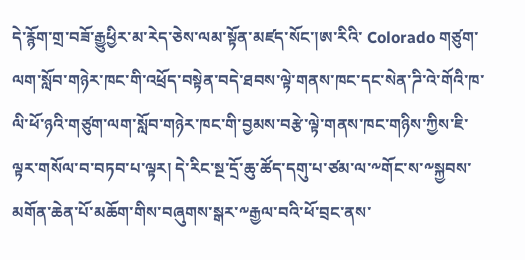དེ་རྙོག་གྲ་བཟོ་རྒྱུཕྱིར་མ་རེད་ཅེས་ལམ་སྟོན་མཛད་སོང་།ཨ་རིའི་ Colorado གཙུག་ལག་སློབ་གཉེར་ཁང་གི་འཕྲོད་བསྟེན་བདེ་ཐབས་ལྟེ་གནས་ཁང་དང་སེན་ཌི་འེ་གོའི་ཁ་ལི་ཕོ་ཉའི་གཙུག་ལག་སློབ་གཉེར་ཁང་གི་བྱམས་བརྩེ་ལྟེ་གནས་ཁང་གཉིས་ཀྱིས་ཇི་ལྟར་གསོལ་བ་བཏབ་པ་ལྟར། དེ་རིང་སྔ་དྲོ་ཆུ་ཚོད་དགུ་པ་ཙམ་ལ་༸གོང་ས་༸སྐྱབས་མགོན་ཆེན་པོ་མཆོག་གིས་བཞུགས་སྒར་༸རྒྱལ་བའི་ཕོ་བྲང་ནས་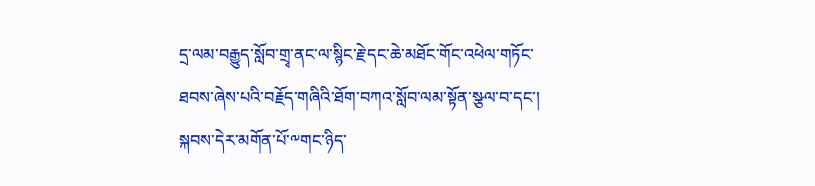དྲ་ལམ་བརྒྱུད་སློབ་གྲྭ་ནང་ལ་སྙིང་རྗེ་དང་ཆེ་མཐོང་གོང་འཕེལ་གཏོང་ཐབས་ཞེས་པའི་བརྗོད་གཞིའི་ཐོག་བཀའ་སློབ་ལམ་སྟོན་སྩལ་བ་དང་། སྐབས་དེར་མགོན་པོ་༸གང་ཉིད་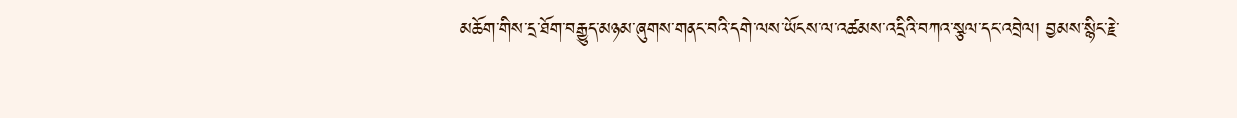མཆོག་གིས་དྲ་ཐོག་བརྒྱུད་མཉམ་ཞུགས་གནང་བའི་དགེ་ལས་ཡོངས་ལ་འཚམས་འདྲིའི་བཀའ་སྩལ་དང་འབྲེལ། བྱམས་སྙིང་རྗེ་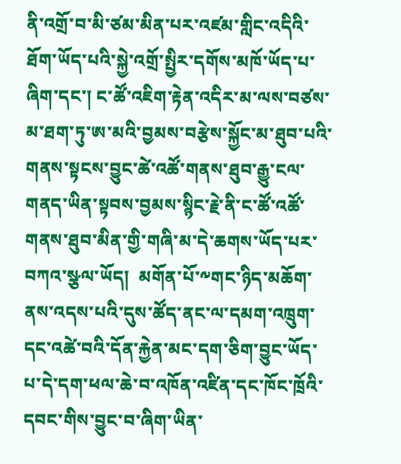ནི་འགྲོ་བ་མི་ཙམ་མིན་པར་འཛམ་གླིང་འདིའི་ཐོག་ཡོད་པའི་སྐྱེ་འགྲོ་སྤྱིར་དགོས་མཁོ་ཡོད་པ་ཞིག་དང་། ང་ཚོ་འཇིག་རྟེན་འདིར་མ་ལས་བཙས་མ་ཐག་ཏུ་ཨ་མའི་བྱམས་བརྩེས་སྐྱོང་མ་ཐུབ་པའི་གནས་སྟངས་བྱུང་ཚེ་འཚོ་གནས་ཐུབ་རྒྱུ་ངལ་གནད་ཡིན་སྟབས་བྱམས་སྙིང་རྗེ་ནི་ང་ཚོ་འཚོ་གནས་ཐུབ་མིན་གྱི་གཞི་མ་དེ་ཆགས་ཡོད་པར་བཀའ་སྩལ་ཡོད།  མགོན་པོ་༸གང་ཉིད་མཆོག་ནས་འདས་པའི་དུས་ཚོད་ནང་ལ་དམག་འཁྲུག་དང་འཚེ་བའི་དོན་རྐྱེན་མང་དག་ཅིག་བྱུང་ཡོད་པ་དེ་དག་ཕལ་ཆེ་བ་འཁོན་འཛིན་དང་ཁོང་ཁྲོའི་དབང་གིས་བྱུང་བ་ཞིག་ཡིན་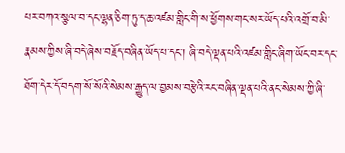པར་བཀའ་སྩལ་བ་དང་ལྷན་ཅིག་ཏུ་ད་ཆ་འཛམ་གླིང་གི་ས་ཕྱོགས་གང་སར་ཡོད་པའི་འགྲོ་བ་མི་རྣམས་ཀྱིས་ཞི་བདེ་ཞེས་བརྗོད་བཞིན་ཡོད་པ་དང་། ཞི་བདེ་ལྡན་པའི་འཛམ་གླིང་ཞིག་ཡོང་བར་དང་ཐོག་དེར་དོ་བདག་སོ་སོའི་སེམས་རྒྱུད་ལ་བྱམས་བརྩེའི་རང་བཞིན་ལྡན་པའི་ནང་སེམས་ཀྱི་ཞི་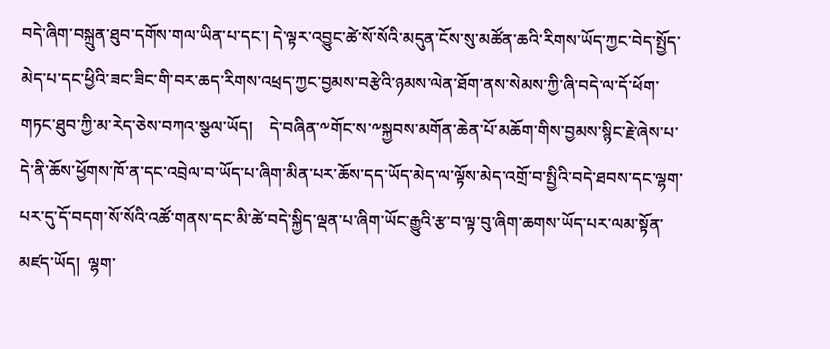བདེ་ཞིག་བསྐྲུན་ཐུབ་དགོས་གལ་ཡིན་པ་དང་། དེ་ལྟར་འབྱུང་ཚེ་སོ་སོའི་མདུན་ངོས་སུ་མཚོན་ཆའི་རིགས་ཡོད་ཀྱང་བེད་སྤྱོད་མེད་པ་དང་ཕྱིའི་ཟང་ཟིང་གི་བར་ཆད་རིགས་འཕྲད་ཀྱང་བྱམས་བརྩེའི་ཉམས་ལེན་ཐོག་ནས་སེམས་ཀྱི་ཞི་བདེ་ལ་དོ་ཕོག་གཏང་ཐུབ་ཀྱི་མ་རེད་ཅེས་བཀའ་སྩལ་ཡོད།    དེ་བཞིན་༸གོང་ས་༸སྐྱབས་མགོན་ཆེན་པོ་མཆོག་གིས་བྱམས་སྙིང་རྗེ་ཞེས་པ་དེ་ནི་ཆོས་ཕྱོགས་ཁོ་ན་དང་འབྲེལ་བ་ཡོད་པ་ཞིག་མིན་པར་ཆོས་དད་ཡོད་མེད་ལ་ལྟོས་མེད་འགྲོ་བ་སྤྱིའི་བདེ་ཐབས་དང་ལྷག་པར་དུ་དོ་བདག་སོ་སོའི་འཚོ་གནས་དང་མི་ཚེ་བདེ་སྐྱིད་ལྡན་པ་ཞིག་ཡོང་རྒྱུའི་རྩ་བ་ལྟ་བུ་ཞིག་ཆགས་ཡོད་པར་ལམ་སྟོན་མཛད་ཡོད།  ལྷག་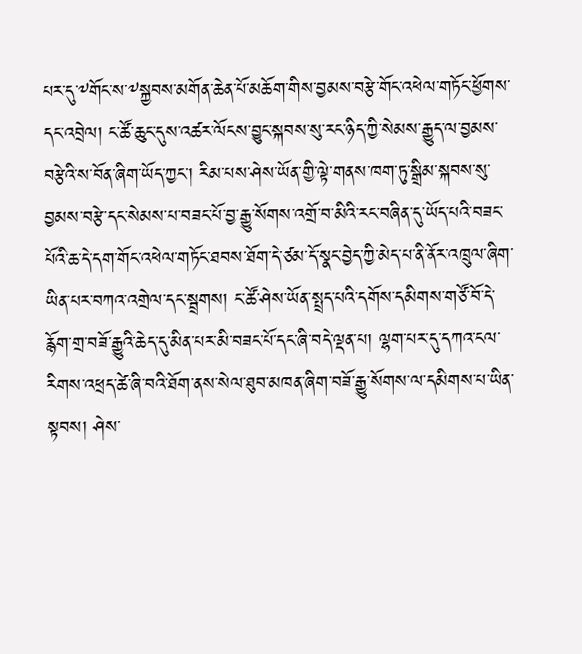པར་དུ་༸གོང་ས་༸སྐྱབས་མགོན་ཆེན་པོ་མཆོག་གིས་བྱམས་བརྩེ་གོང་འཕེལ་གཏོང་ཕྱོགས་དང་འབྲེལ། ང་ཚོ་ཆུང་དུས་འཚར་ལོངས་བྱུང་སྐབས་སུ་རང་ཉིད་ཀྱི་སེམས་རྒྱུད་ལ་བྱམས་བརྩེའི་ས་བོན་ཞིག་ཡོད་ཀྱང་། རིམ་པས་ཤེས་ཡོན་གྱི་ལྟེ་གནས་ཁག་ཏུ་སྒྲིམ་སྐབས་སུ་བྱམས་བརྩེ་དང་སེམས་པ་བཟང་པོ་བྱ་རྒྱུ་སོགས་འགྲོ་བ་མིའི་རང་བཞིན་དུ་ཡོད་པའི་བཟང་པོའི་ཆ་དེ་དག་གོང་འཕེལ་གཏོང་ཐབས་ཐོག་དེ་ཙམ་དོ་སྣང་བྱེད་ཀྱི་མེད་པ་ནི་ནོར་འཁྲུལ་ཞིག་ཡིན་པར་བཀའ་འགྲེལ་དང་སྦྲགས། ང་ཚོ་ཤེས་ཡོན་སྤྲད་པའི་དགོས་དམིགས་གཙོ་བོ་དེ་རྙོག་གྲ་བཟོ་རྒྱུའི་ཆེད་དུ་མིན་པར་མི་བཟང་པོ་དང་ཞི་བདེ་ལྡན་པ། ལྷག་པར་དུ་དཀའ་ངལ་རིགས་འཕྲད་ཚེ་ཞི་བའི་ཐོག་ནས་སེལ་ཐུབ་མཁན་ཞིག་བཟོ་རྒྱུ་སོགས་ལ་དམིགས་པ་ཡིན་སྟབས། ཤེས་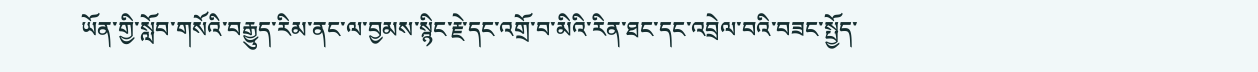ཡོན་གྱི་སློབ་གསོའི་བརྒྱུད་རིམ་ནང་ལ་བྱམས་སྙིང་རྗེ་དང་འགྲོ་བ་མིའི་རིན་ཐང་དང་འབྲེལ་བའི་བཟང་སྤྱོད་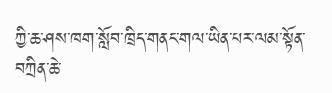ཀྱི་ཆ་ཤས་ཁག་སློབ་ཁྲིད་གནང་གལ་ཡིན་པར་ལམ་སྟོན་བཀྲིན་ཆེ་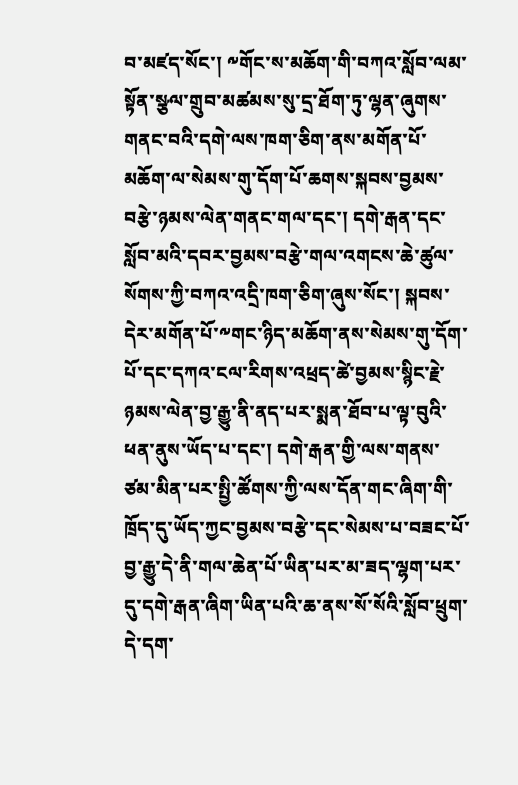བ་མཛད་སོང་། ༸གོང་ས་མཆོག་གི་བཀའ་སློབ་ལམ་སྟོན་སྩལ་གྲུབ་མཚམས་སུ་དྲ་ཐོག་ཏུ་ལྷན་ཞུགས་གནང་བའི་དགེ་ལས་ཁག་ཅིག་ནས་མགོན་པོ་མཆོག་ལ་སེམས་གུ་དོག་པོ་ཆགས་སྐབས་བྱམས་བརྩེ་ཉམས་ལེན་གནང་གལ་དང་། དགེ་རྒན་དང་སློབ་མའི་དབར་བྱམས་བརྩེ་གལ་འགངས་ཆེ་ཚུལ་སོགས་ཀྱི་བཀའ་འདྲི་ཁག་ཅིག་ཞུས་སོང་། སྐབས་དེར་མགོན་པོ་༸གང་ཉིད་མཆོག་ནས་སེམས་གུ་དོག་པོ་དང་དཀའ་ངལ་རིགས་འཕྲད་ཚེ་བྱམས་སྙིང་རྗེ་ཉམས་ལེན་བྱ་རྒྱུ་ནི་ནད་པར་སྨན་ཐོབ་པ་ལྟ་བུའི་ཕན་ནུས་ཡོད་པ་དང་། དགེ་རྒན་གྱི་ལས་གནས་ཙམ་མིན་པར་སྤྱི་ཚོགས་ཀྱི་ལས་དོན་གང་ཞིག་གི་ཁྲོད་དུ་ཡོད་ཀྱང་བྱམས་བརྩེ་དང་སེམས་པ་བཟང་པོ་བྱ་རྒྱུ་དེ་ནི་གལ་ཆེན་པོ་ཡིན་པར་མ་ཟད་ལྷག་པར་དུ་དགེ་རྒན་ཞིག་ཡིན་པའི་ཆ་ནས་སོ་སོའི་སློབ་ཕྲུག་དེ་དག་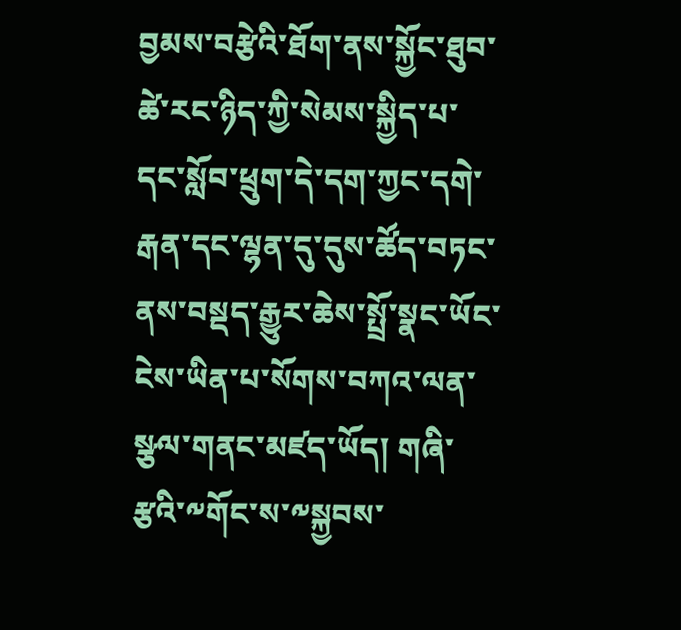བྱམས་བརྩེའི་ཐོག་ནས་སྐྱོང་ཐུབ་ཚེ་རང་ཉིད་ཀྱི་སེམས་སྐྱིད་པ་དང་སློབ་ཕྲུག་དེ་དག་ཀྱང་དགེ་རྒན་དང་ལྷན་དུ་དུས་ཚོད་བཏང་ནས་བསྡད་རྒྱུར་ཆེས་སྤྲོ་སྣང་ཡོང་ངེས་ཡིན་པ་སོགས་བཀའ་ལན་སྩལ་གནང་མཛད་ཡོད། གཞི་རྩའི་༸གོང་ས་༸སྐྱབས་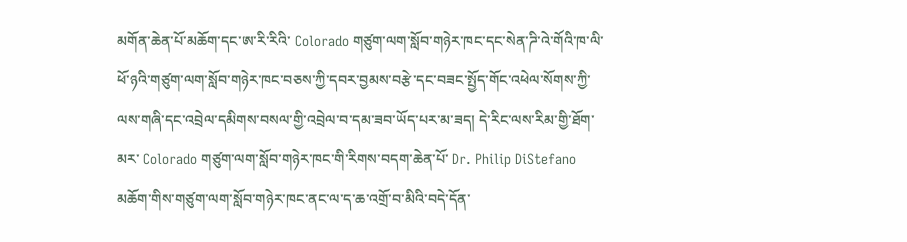མགོན་ཆེན་པོ་མཆོག་དང་ཨ་རི་རིའི་ Colorado གཙུག་ལག་སློབ་གཉེར་ཁང་དང་སེན་ཌི་འེ་གོའི་ཁ་ལི་ཕོ་ཉའི་གཙུག་ལག་སློབ་གཉེར་ཁང་བཅས་ཀྱི་དབར་བྱམས་བརྩེ་དང་བཟང་སྤྱོད་གོང་འཕེལ་སོགས་ཀྱི་ལས་གཞི་དང་འབྲེལ་དམིགས་བསལ་གྱི་འབྲེལ་བ་དམ་ཟབ་ཡོད་པར་མ་ཟད། དེ་རིང་ལས་རིམ་གྱི་ཐོག་མར་ Colorado གཙུག་ལག་སློབ་གཉེར་ཁང་གི་རིགས་བདག་ཆེན་པོ་ Dr. Philip DiStefano མཆོག་གིས་གཙུག་ལག་སློབ་གཉེར་ཁང་ནང་ལ་ད་ཆ་འགྲོ་བ་མིའི་བདེ་དོན་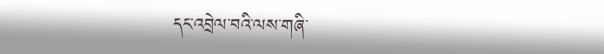དང་འབྲེལ་བའི་ལས་གཞི་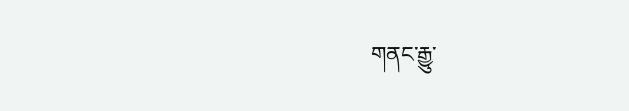གནང་རྒྱུ་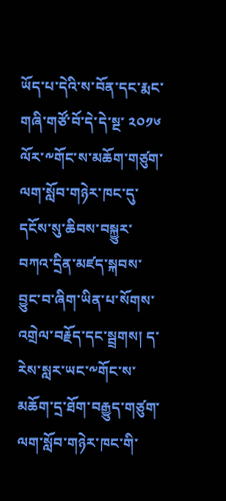ཡོད་པ་དེའི་ས་བོན་དང་རྨང་གཞི་གཙོ་བོ་དེ་དེ་སྔ་ ༢༠༡༦ ལོར་༸གོང་ས་མཆོག་གཙུག་ལག་སློབ་གཉེར་ཁང་དུ་དངོས་སུ་ཆིབས་བསྐྱུར་བཀའ་དྲིན་མཛད་སྐབས་བྱུང་བ་ཞིག་ཡིན་པ་སོགས་འགྲེལ་བརྗོད་དང་སྦྲགས། ད་རེས་སླར་ཡང་༸གོང་ས་མཆོག་དྲ་ཐོག་བརྒྱུད་གཙུག་ལག་སློབ་གཉེར་ཁང་གི་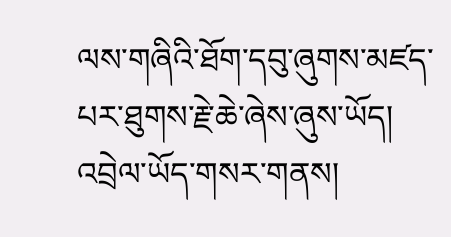ལས་གཞིའི་ཐོག་དབུ་ཞུགས་མཛད་པར་ཐུགས་རྗེ་ཆེ་ཞེས་ཞུས་ཡོད།
འབྲེལ་ཡོད་གསར་གནས།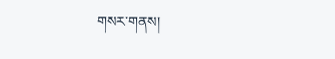གསར་གནས།